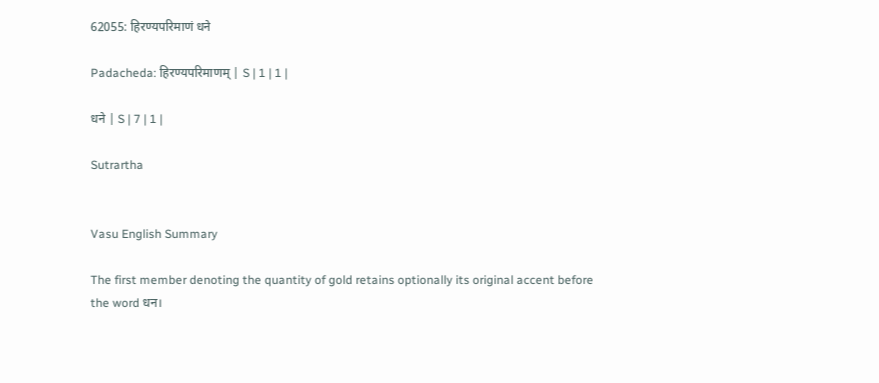62055: हिरण्यपरिमाणं धने

Padacheda: हिरण्यपरिमाणम् | S | 1 | 1 |

धने | S | 7 | 1 |

Sutrartha


Vasu English Summary

The first member denoting the quantity of gold retains optionally its original accent before the word धन।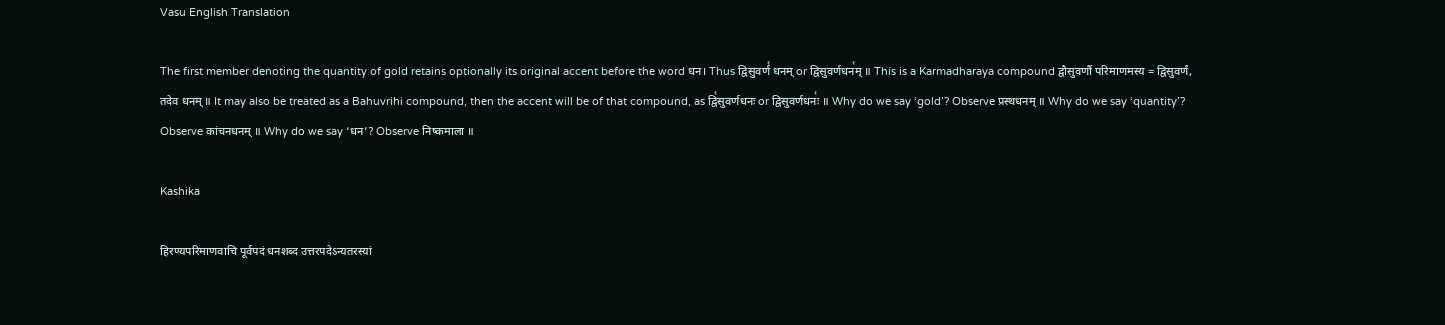Vasu English Translation

The first member denoting the quantity of gold retains optionally its original accent before the word धन। Thus द्विसुवर्ण꣡ धनम् or द्विसुवर्णधन꣡म् ॥ This is a Karmadharaya compound द्वौसुवर्णौ परिमाणमस्य = द्विसुवर्णं, तदेव धनम् ॥ It may also be treated as a Bahuvrihi compound, then the accent will be of that compound, as द्वि꣡सुवर्णधनः or द्विसुवर्णधनः꣡ ॥ Why do we say ‘gold’? Observe प्रस्थधनम् ॥ Why do we say ‘quantity’? Observe कांचनधनम् ॥ Why do we say ‘धन’? Observe निष्कमाला ॥

Kashika

हिरण्यपरिमाणवाचि पूर्वपदं धनशब्द उत्तरपदेऽन्यतरस्यां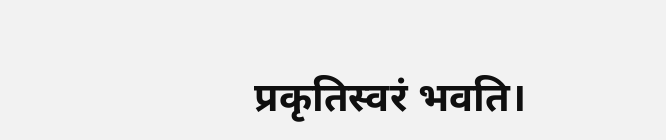प्रकृतिस्वरं भवति।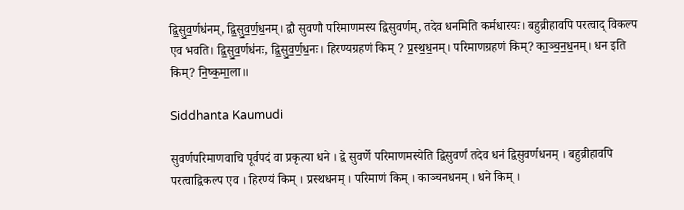द्वि॒सु॒व॒र्णध॑नम्, द्वि॒सु॒व॒र्ण॒ध॒नम्। द्वौ सुवणौ परिमाणमस्य द्विसुवर्णम्, तदेव धनमिति कर्मधारयः। बहुव्रीहावपि परत्वाद् विकल्प एव भवति। द्वि॒सु॒व॒र्णध॑नः, द्वि॒सु॒व॒र्ण॒ध॒नः। हिरण्यग्रहणं किम् ? प्र॒स्थ॒ध॒नम्। परिमाणग्रहणं किम्? का॒ञ्च॒न॒ध॒नम्। धन इति किम्? नि॒ष्क॒मा॒ला॥

Siddhanta Kaumudi

सुवर्णपरिमाणवाचि पूर्वपदं वा प्रकृत्या धने । द्वे सुवर्णे परिमाणमस्येति द्विसुवर्णं तदेव धनं द्विसुवर्णधनम् । बहुव्रीहावपि परत्वाद्विकल्प एव । हिरण्यं किम् । प्रस्थधनम् । परिमाणं किम् । काञ्चनधनम् । धने किम् ।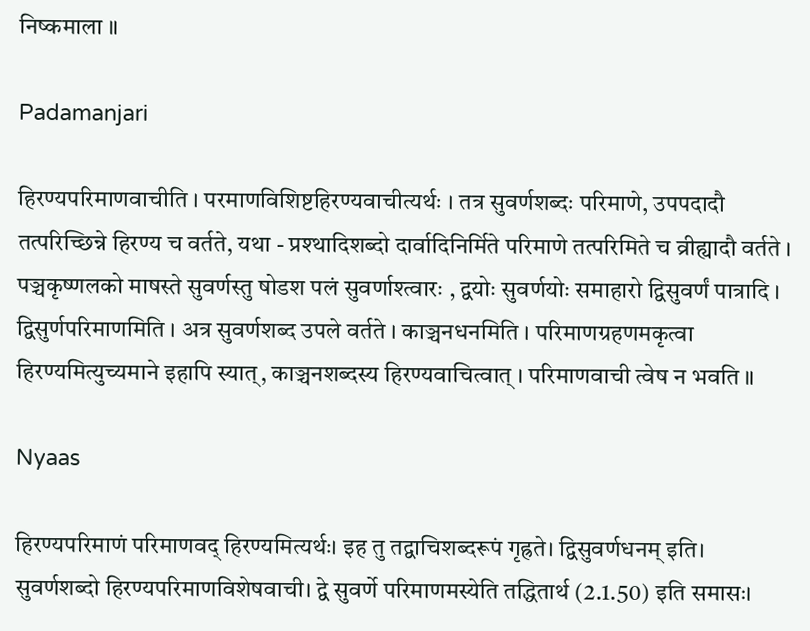निष्कमाला ॥

Padamanjari

हिरण्यपरिमाणवाचीति । परमाणविशिष्टहिरण्यवाचीत्यर्थः । तत्र सुवर्णशब्दः परिमाणे, उपपदादौ तत्परिच्छिन्ने हिरण्य च वर्तते, यथा - प्रश्थादिशब्दो दार्वादिनिर्मिते परिमाणे तत्परिमिते च व्रीह्यादौ वर्तते । पञ्चकृष्णलको माषस्ते सुवर्णस्तु षोडश पलं सुवर्णाश्त्वारः , द्वयोः सुवर्णयोः समाहारो द्विसुवर्णं पात्रादि । द्विसुर्णपरिमाणमिति । अत्र सुवर्णशब्द उपले वर्तते । काञ्चनधनमिति । परिमाणग्रहणमकृत्वा हिरण्यमित्युच्यमाने इहापि स्यात्, काञ्चनशब्दस्य हिरण्यवाचित्वात् । परिमाणवाची त्वेष न भवति ॥

Nyaas

हिरण्यपरिमाणं परिमाणवद् हिरण्यमित्यर्थः। इह तु तद्वाचिशब्दरूपं गृह्रते। द्विसुवर्णधनम् इति। सुवर्णशब्दो हिरण्यपरिमाणविशेषवाची। द्वे सुवर्णे परिमाणमस्येति तद्धितार्थ (2.1.50) इति समासः।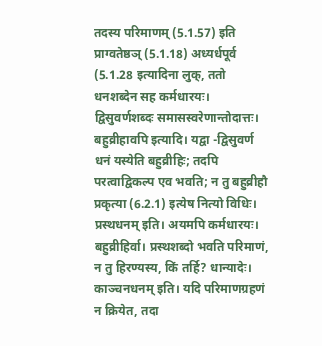तदस्य परिमाणम् (5.1.57) इति प्राग्वतेष्ठञ् (5.1.18) अध्यर्धपूर्व (5.1.28 इत्यादिना लुक्, ततो धनशब्देन सह कर्मधारयः। द्विसुवर्णशब्दः समासस्वरेणान्तोदात्तः। बहुव्रीहावपि इत्यादि। यद्वा -द्विसुवर्ण धनं यस्येति बहुव्रीहिः; तदपि परत्वाद्विकल्प एव भवति; न तु बहुव्रीहौ प्रकृत्या (6.2.1) इत्येष नित्यो विधिः। प्रस्थधनम् इति। अयमपि कर्मधारयः। बहुव्रीहिर्वा। प्रस्थशब्दो भवति परिमाणं, न तु हिरण्यस्य, किं तर्हि? धान्यादेः। काञ्चनधनम् इति। यदि परिमाणग्रहणं न क्रियेत, तदा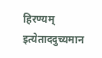हिरण्यम् इत्येताददुच्यमान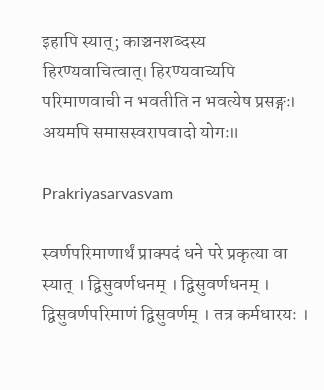इहापि स्यात्; काञ्चनशब्दस्य हिरण्यवाचित्वात्। हिरण्यवाच्यपि परिमाणवाची न भवतीति न भवत्येष प्रसङ्गः। अयमपि समासस्वरापवादो योगः॥

Prakriyasarvasvam

स्वर्णपरिमाणार्थं प्राक्पदं धने परे प्रकृत्या वा स्यात् । द्विसुवर्णधनम् । द्विसुवर्णधनम् । द्विसुवर्णपरिमाणं द्विसुवर्णम् । तत्र कर्मधारयः ।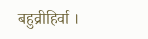बहुव्रीहिर्वा ।